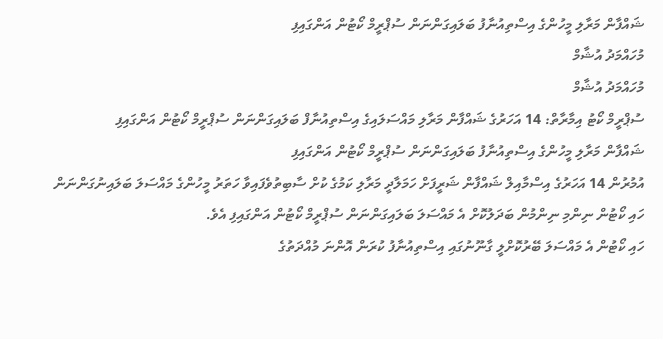ޝައްފާން މަރާލި މީހުންގެ އިސްތިއުނާފު ބަލައިގަންނަން ސުޕްރީމް ކޯޓުން އަންގައިފި
މުހައްމަދު އުޝާމް
މުހައްމަދު އުޝާމް
ސުޕްރީމް ކޯޓު އިމާރާތް: 14 އަހަރުގެ ޝައްފާން މަރާލި މައްސަލައިގެ އިސްތިއުނާފް ބަލައިގަންނަން ސުޕްރީމް ކޯޓުން އަންގައިފި
ޝައްފާން މަރާލި މީހުންގެ އިސްތިއުނާފު ބަލައިގަންނަން ސުޕްރީމް ކޯޓުން އަންގައިފި
އުމުރުން 14 އަހަރުގެ އިސްމާއިލް ޝައްފާން ޝަރީފަށް ހަމަލާދީ މަރާލި ކަމުގެ ކުށް ސާބިތުވެފައިވާ ހަތަރު މީހުންގެ މައްސަލަ ބަލައިނުގަންނަން ހައި ކޯޓުން ނިންމި ނިންމުން ބަދަލުކޮށް އެ މައްސަލަ ބަލައިގަންނަން ސުޕްރީމް ކޯޓުން އަންގައިފި އެވެ.
ހައި ކޯޓުން އެ މައްސަލަ ބޭރުކޮށްލީ ގާނޫނުގައި އިސްތިއުނާފު ކުރަން އޮންނަ މުއްދަތުގެ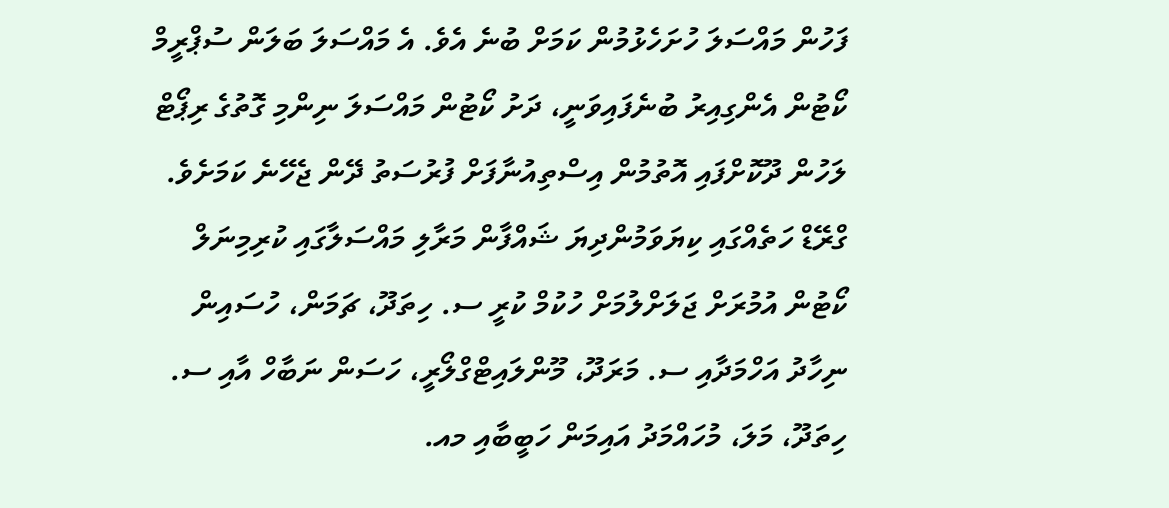ފަހުން މައްސަލަ ހުށަހެޅުމުން ކަމަށް ބުނެ އެވެ. އެ މައްސަލަ ބަލަން ސުޕްރީމް ކޯޓުން އެންގިއިރު ބުނެފައިވަނީ، ދަށު ކޯޓުން މައްސަލަ ނިންމި ގޮތުގެ ރިޕޯޓް ލަހުން ދޫކޮށްފައި އޮތުމުން އިސްތިއުނާފަށް ފުރުސަތު ދޭން ޖެހޭނެ ކަމަށެވެ.
ގްރޭޑް ހަތެއްގައި ކިޔަވަމުންދިޔަ ޝައްފާން މަރާލި މައްސަލާގައި ކުރިމިނަލް ކޯޓުން އުމުރަށް ޖަލަށްލުމަށް ހުކުމް ކުރީ ސ. ހިތަދޫ، ޗަމަން، ހުސައިން ނިހާދު އަހްމަދާއި ސ. މަރަދޫ، މޫންލައިޓްގްލޯރީ، ހަސަން ނަބާހް އާއި ސ. ހިތަދޫ، މަލަ، މުހައްމަދު އައިމަން ހަބީބާއި މއ.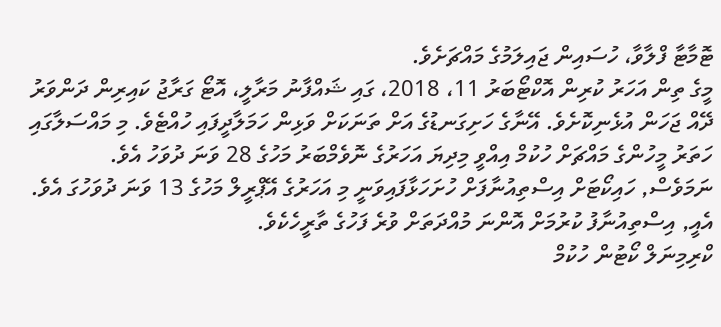ޓޮމާޓާ ފްލާވާ، ހުސައިން ޖައިލަމުގެ މައްޗަށެވެ.
މީގެ ތިން އަހަރު ކުރިން އޮކްޓޯބަރު 11، 2018، ގައި ޝައްފާނު މަރާލީ، އޮޓޯ ގަރާޖު ކައިރިން ދަންވަރު ދޭއް ޖަހަން އުޅެނިކޮށެވެ. އޭނާގެ ހަށިގަނޑުގެ އަށް ތަނަކަށް ވަޅިން ހަމަލާދީފައި ހުއްޓެވެ. މި މައްސަލާގައި ހަތަރު މީހުންގެ މައްޗަށް ހުކުމް އިއްވީ މިދިޔަ އަހަރުގެ ނޮވެމްބަރު މަހުގެ 28 ވަނަ ދުވަހު އެވެ.
ނަމަވެސް, ހައިކޯޓަށް އިސްތިއުނާފަށް ހުށަހަޅާފައިވަނީ މި އަހަރުގެ އޭޕްރީލް މަހުގެ 13 ވަނަ ދުވަހުގަ އެވެ. އެއީ, އިސްތިއުނާފު ކުރުމަށް އޮންނަ މުއްދަތަށް ވުރެ ފަހުގެ ތާރީހެކެވެ.
ކްރިމިނަލް ކޯޓުން ހުކުމް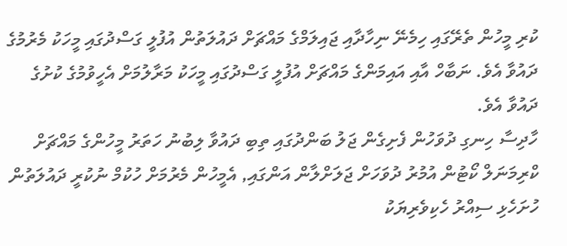ކުރި މީހުން ތެރޭގައި ހިމެނޭ ނިހާދާއި ޖައިލަމްގެ މައްޗަށް ދައުލަތުން އުފުލީ ގަސްދުގައި މީހަކު މެރުމުގެ ދައުވާ އެވެ. ނަބާހް އާއި އައިމަންގެ މައްޗަށް އުފުލީ ގަސްދުގައި މީހަކު މަރާލުމަށް އެހީވުމުގެ ކުށުގެ ދައުވާ އެވެ.
ހާދިސާ ހިނގި ދުވަހުން ފެށިގެން ޖަލު ބަންދުގައި ތިބި ދައުވާ ލިބުނު ހަތަރު މީހުންގެ މައްޗަށް ކްރިމަނަލް ކޯޓުން އުމުރު ދުވަހަށް ޖަލަށްލާން އަންގައި, އެމީހުން މެރުމަށް ހުކުމް ނުކުރީ ދައުލަތުން ހުށަހެޅި ސިއްރު ހެކިވެރިޔަކު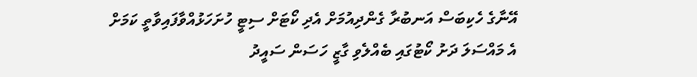އޭނާގެ ހެކިބަސް އަނބުރާ ގެންދިއުމަށް އެދި ކޯޓަށް ސިޓީ ހުށަހަޅުއްވާފައިވާތީ ކަމަށް އެ މައްސަލަ ދަށު ކޯޓުގައި ބެއްލެވި ގާޒީ ހަސަން ސައީދު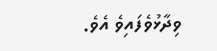ވިދާޅުވެފައިވެ އެވެ.